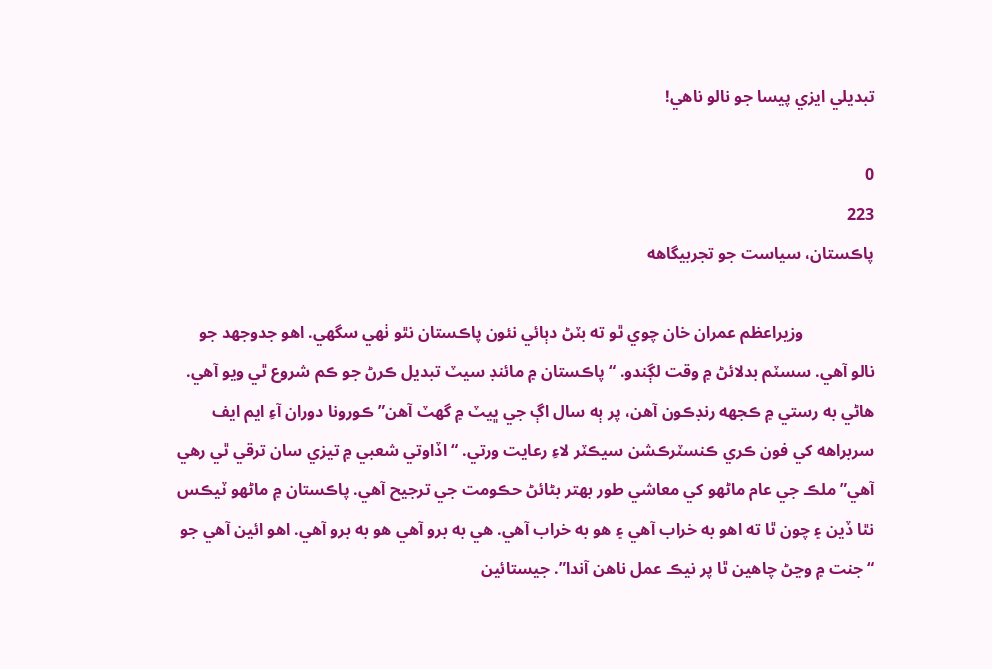تبديلي ايزي پيسا جو نالو ناهي!

0
223
پاڪستان، سياست جو تجربيگاهه

                 وزيراعظم عمران خان چوي ٿو ته بٽڻ دٻائي نئون پاڪستان نٿو ٺهي سگھي. اهو جدوجهد جو نالو آهي. سسٽم بدلائڻ ۾ وقت لڳندو. “پاڪستان ۾ مائنڊ سيٽ تبديل ڪرڻ جو ڪم شروع ٿي ويو آهي. هاڻي به رستي ۾ ڪجھه رنڊڪون آهن، پر ٻه سال اڳ جي ڀيٽ ۾ گھٽ آهن” ڪورونا دوران آءِ ايم ايف سربراهه کي فون ڪري ڪنسٽرڪشن سيڪٽر لاءِ رعايت ورتي. “اڏاوتي شعبي ۾ تيزي سان ترقي ٿي رهي آهي” ملڪ جي عام ماڻهو کي معاشي طور بهتر بڻائڻ حڪومت جي ترجيح آهي. پاڪستان ۾ ماڻهو ٽيڪس نٿا ڏين ۽ چون ٿا ته اهو به خراب آهي ۽ هو به خراب آهي. هي به برو آهي هو به برو آهي. اهو ائين آهي جو “جنت ۾ وڃڻ چاهين ٿا پر نيڪ عمل ناهن آندا”. جيستائين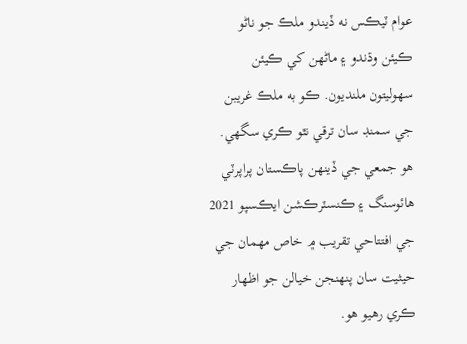عوام ٽيڪس نه ڏيندو ملڪ جو ناڻو ڪيئن وڌندو ۽ ماڻهن کي ڪيئن سهوليتون ملنديون. ڪو به ملڪ غريبن جي سمنڊ سان ترقي نٿو ڪري سگھي. هو جمعي جي ڏينهن پاڪستان پراپرٽي هائوسنگ ۽ ڪنسٽرڪشن ايڪسپو 2021 جي افتتاحي تقريب ۾ خاص مهمان جي حيثيت سان پنهنجن خيالن جو اظهار ڪري رهيو هو.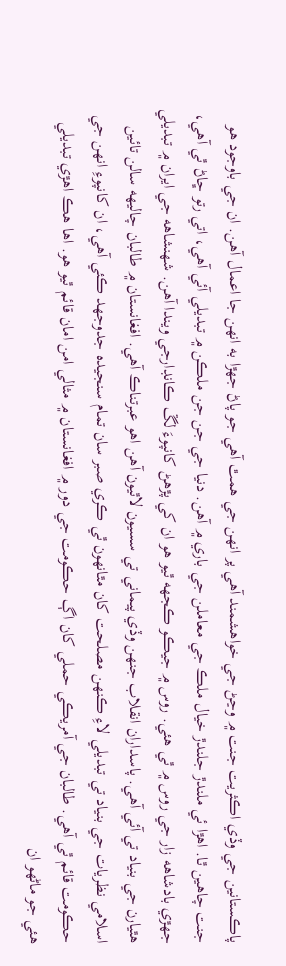پاڪستانين جي وڏي اڪثريت جنت ۾ وڃڻ جي خواهشمند آهي پر انهن جي همٿ آهي جو پاڻ جهڙا به انهن جا اعمال آهن. ان جي باوجود هو جنت چاهين ٿا. اهڙا ئي ملندڙ جلندڙ خيال ملڪ جي معاملن جي باري ۾ آهن. دنيا جي جن جن ملڪن ۾ تبديلي آئي آهي، اتي رتو ڇاڻ ٿي آهي، جهڙي بادشاهه زار جي روس ۾ ٿي هئي. روس ۾ جيڪو ڪجهه ٿيو هو ان کي پڙهڻ کانپوءَ لڱ ڪانڊارجي ويندا آهن. شهنشاهه جي ايران ۾ تبديلي هٿيارن جي بنياد تي آئي آهي. پاسداران انقلاب جنهن وڏي پيماني تي سسيون لاٿيون آهن اهو عبرتناڪ آهي. افغانستان ۾ طالبان چاليهه سالن تائين اسلامي نظريات جي بنياد تي تبديلي لاءِ ڪنهن مصلحت کان مٿانهون ٿي ڪري صبر سان تمام سنجيده جدوجهد ڪئي آهي، ان کانپوءِ انهن جي حڪومت قائم ٿي آهي. طالبان جي آمريڪي حملي کان اڳ حڪومت جي دور ۾ افغانستان ۾ مثالي امن امان قائم ٿيو هو. اها هڪ اهڙي تبديلي هئي جو ماڻهو ان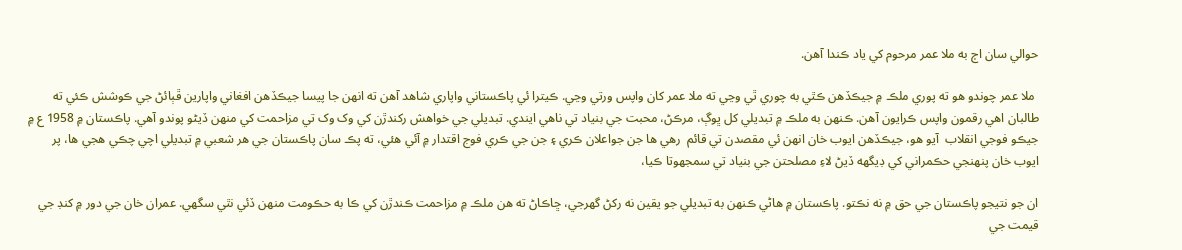حوالي سان اڄ به ملا عمر مرحوم کي ياد ڪندا آهن.

 ملا عمر چوندو هو ته پوري ملڪ ۾ جيڪڏهن ڪٿي به چوري ٿي وڃي ته ملا عمر کان واپس ورتي وڃي. ڪيترا ئي پاڪستاني واپاري شاهد آهن ته انهن جا پيسا جيڪڏهن افغاني واپارين ڦٻائڻ جي ڪوشش ڪئي ته طالبان اهي رقمون واپس ڪرايون آهن. ڪنهن به ملڪ ۾ تبديلي کل ڀوڳ، مرڪڻ، محبت جي بنياد تي ناهي ايندي. تبديلي جي خواهش رکندڙن کي وک وک تي مزاحمت کي منهن ڏيڻو پوندو آهي. پاڪستان ۾ 1958 ع ۾ جيڪو فوجي انقلاب  آيو هو، جيڪڏهن ايوب خان انهن ئي مقصدن تي قائم  رهي ها جن جواعلان ڪري ۽ جن جي ڪري فوج اقتدار ۾ آئي هئي، ته پڪ سان پاڪستان جي هر شعبي ۾ تبديلي اچي چڪي هجي ها، پر ايوب خان پنهنجي حڪمراني کي ڊيگھه ڏيڻ لاءِ مصلحتن جي بنياد تي سمجھوتا ڪيا،

ان جو نتيجو پاڪستان جي حق ۾ نه نڪتو. پاڪستان ۾ هاڻي ڪنهن به تبديلي جو يقين نه رکڻ گھرجي، ڇاڪاڻ ته هن ملڪ ۾ مزاحمت ڪندڙن کي ڪا به حڪومت منهن ڏئي نٿي سگھي. عمران خان جي دور ۾ کنڊ جي قيمت جي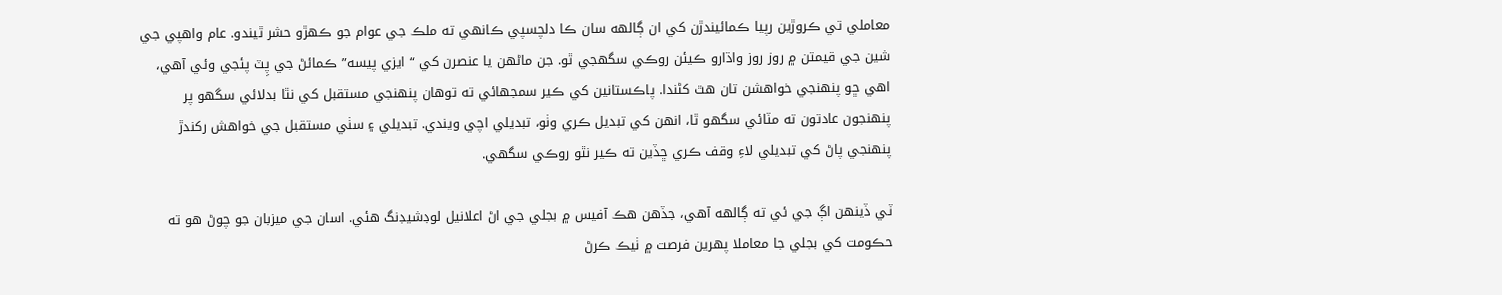معاملي تي ڪروڙين رپيا ڪمائيندڙن کي ان ڳالهه سان ڪا دلچسپي ڪانهي ته ملڪ جي عوام جو ڪهڙو حشر ٿيندو. عام واهپي جي شين جي قيمتن ۾ روز روز واڌارو ڪيئن روڪي سگھجي ٿو. جن ماڻهن يا عنصرن کي “ ايزي پيسه” ڪمائڻ جي پِٽ پئجي وئي آهي، اهي ڇو پنهنجي خواهشن تان هٿ کڻندا. پاڪستانين کي ڪير سمجھائي ته توهان پنهنجي مستقبل کي نٿا بدلائي سگھو پر پنهنجون عادتون ته مٽائي سگھو ٿا، انهن کي تبديل ڪري وٺو، تبديلي اچي ويندي. تبديلي ۽ سٺي مستقبل جي خواهش رکندڙ پنهنجي پاڻ کي تبديلي لاءِ وقف ڪري ڇڏين ته ڪير نٿو روڪي سگھي.

ٽي ڏينهن اڳ جي ئي ته ڳالهه آهي، جڏهن هڪ آفيس ۾ بجلي جي اڻ اعلانيل لوڊشيڊنگ هئي. اسان جي ميزبان جو چوڻ هو ته حڪومت کي بجلي جا معاملا پهرين فرصت ۾ ٺيڪ ڪرڻ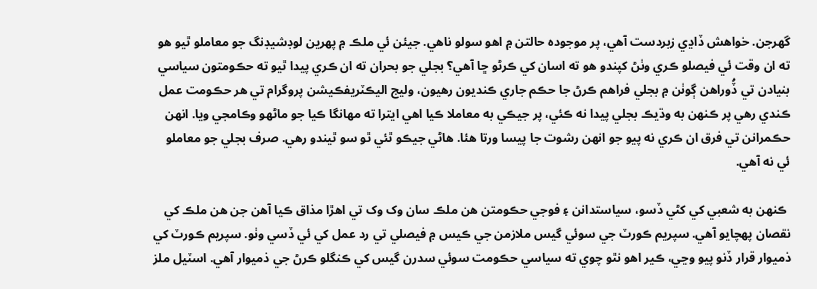گهرجن. خواهش ڏاڍي زبردست آهي، پر موجوده حالتن ۾ اهو سولو ناهي. جيئن ئي ملڪ ۾ پهرين لوڊشيڊنگ جو معاملو ٿيو هو ته ان وقت ئي فيصلو ڪري وٺڻ کپندو هو ته اسان کي ڪرڻو ڇا آهي؟ بجلي جو بحران ته ان ڪري پيدا ٿيو ته حڪومتون سياسي بنيادن تي ڏُوراهن ڳوٺن ۾ بجلي فراهم ڪرڻ جا حڪم جاري ڪنديون رهيون، وليج اليڪٽريفڪيشن پروگرام تي هر حڪومت عمل ڪندي رهي پر ڪنهن به وڌيڪ بجلي پيدا نه ڪئي، پر جيڪي به معاملا ڪيا اهي ايترا ته مهانگا ڪيا جو ماڻهو وڪامجي ويا. انهن حڪمرانن تي فرق ان ڪري نه پيو جو انهن رشوت جا پيسا ورتا هئا. هاڻي جيڪو ٿئي ٿو سو ٿيندو رهي. صرف بجلي جو معاملو ئي نه آهي.

 ڪنهن به شعبي کي کڻي ڏسو، سياستدانن ۽ فوجي حڪومتن هن ملڪ سان وک وک تي اهڙا مذاق ڪيا آهن جن هن ملڪ کي نقصان پهچايو آهي. سپريم ڪورٽ جي سوئي گيس ملازمن جي ڪيس ۾ فيصلي تي رد عمل کي ئي ڏسي وٺو. سپريم ڪورٽ کي ذميوار قرار ڏنو پيو وڃي، ڪير اهو نٿو چوي ته سياسي حڪومت سوئي سدرن گيس کي ڪنگلو ڪرڻ جي ذميوار آهي. اسٽيل ملز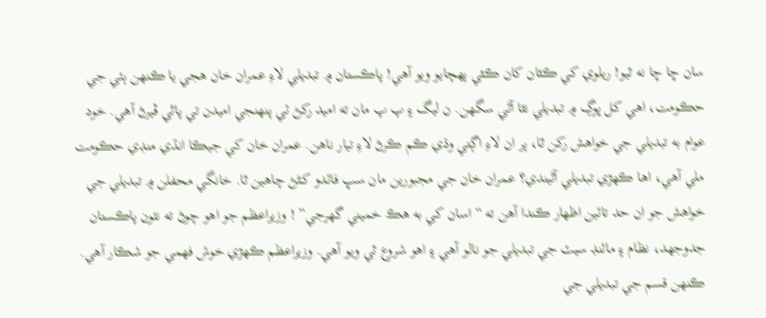سان ڇا ڇا نه ٿيو! ريلوي کي ڪٿان کان ڪٿي پهچايو ويو آهي! پاڪستان ۾ تبديلي لاءِ عمران خان هجي يا ڪنهن ٻئي جي حڪومت، اهي کل ڀوڳ ۾ تبديلي نٿا آڻي سگھن. ن ليگ ۽ پ پ مان ته اميد رکڻ ئي پنهنجي اميدن تي پاڻي ڦيرڻ آهي. خود عوام به تبديلي جي خواهش رکن ٿا، پر ان لاءِ اڳتي وڌي ڪم ڪرڻ لاءِ تيار ناهن. عمران خان کي جيڪا انڌي منڊي حڪومت ملي آهي، اها ڪهڙي تبديلي آڻيندي؟ عمران خان جي مجبورين مان سڀ فائدو کڻڻ چاهين ٿا. خانگي محفلن ۾ تبديلي جي خواهش جو ان حد تائين اظهار ڪندا آهن ته “ اسان کي به هڪ خميني گھرجي” ! وزيراعظم جو اهو چوڻ ته نئون پاڪستان جدوجهد، نظام ۽ مائنڊ سيٽ جي تبديلي جو نالو آهي ۽ اهو شروع ٿي ويو آهي. وزيراعظم ڪهڙي خوش فهمي جو شڪار آهي. ڪنهن قسم جي تبديلي جي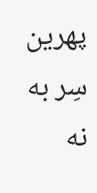پهرين سِر به نه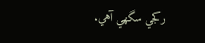رکجي سگھي آهي.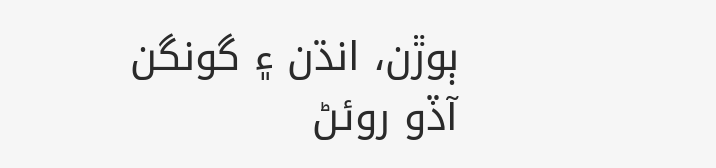ٻوڙن، انڌن ۽ گونگن آڏو روئڻ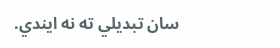سان تبديلي ته نه ايندي.